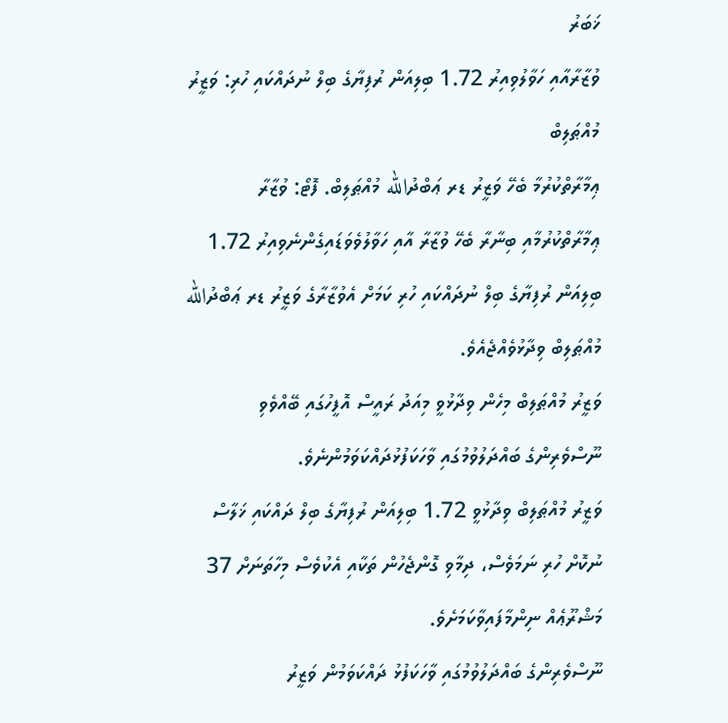ޚަބަރު
ވުޒާރާއާއި ހަވާލުވިއިރު 1.72 ބިލިއަން ރުފިޔާގެ ބިލް ނުދައްކައި ހުރި: ވަޒީރު މުއްޠަލިބް
ޢިމާރާތްކުރުމާ ބެހޭ ވަޒީރު ޑރ ޢަބްދުالله މުއްޠަލިބް. ފޮޓޯ: ވުޒާރާ
ޢިމާރާތްކުރުމާއި ބިނާރާ ބެހޭ ވުޒާރާ އާއި ހަވާލުވެވަޑައިގެންނެވިއިރު 1.72 ބިލިއަން ރުފިޔާގެ ބިލް ނުދައްކައި ހުރި ކަމަށް އެވުޒާރާގެ ވަޒީރު ޑރ ޢަބްދުالله މުއްޠަލިބް ވިދާޅުވެއްޖެއެވެ.
ވަޒީރު މުއްޠަލިބް މިހެން ވިދާޅުވީ މިއަދު ރައީސް އޮފީހުގައި ބޭއްވެވި ނޫސްވެރިންގެ ބައްދަލުވުމުގައި ވާހަކަފުޅުދައްކަވަމުންނެވެ.
ވަޒީރު މުއްޠަލިބް ވިދާޅުވީ 1.72 ބިލިއަން ރުފިޔާގެ ބިލް ދައްކައި ޚަލާސް ނުކޮށް ހުރި ނަމަވެސް، ދިމާވި ގޮންޖެހުން ތަކާއި އެކުވެސް މިހާތަނަށް 37 މަޝްރޫޢެއް ނިންމާފައިވާކަމަށެވެ.
ނޫސްވެރިންގެ ބައްދަލުވުމުގައި ވާހަކަފުޅު ދައްކަވަމުން ވަޒީރު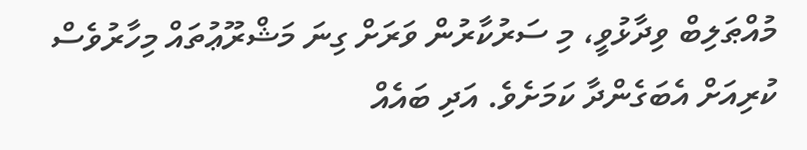މުއްޠަލިބް ވިދާޅުވީ، މި ސަރުކާރުން ވަރަށް ގިނަ މަޝްރޫޢުތައް މިހާރުވެސް ކުރިއަށް އެބަގެންދާ ކަމަށެވެ. އަދި ބައެއް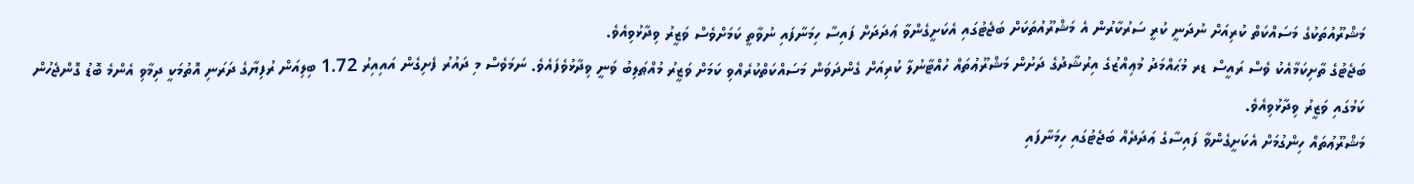މަޝްރޫއުތަކުގެ މަސައްކަތް ކުރިއަށް ނުދަނީ ކުރީ ސަރުކާރުން އެ މަޝްރޫއުތަކަށް ބަޖެޓުގައި އެކަށީގެންވާ ޢަދަދަށް ފައިސާ ހިމަނާފައި ނުވާތީ ކަމަށްވެސް ވަޒީރު ވިދާޅުވިއެވެ.
ބަޖެޓުގެ ތާށިކަމާއެކު ވެސް ރައީސް ޑރ މުޙައްމަދު މުޢިއްޒުގެ އިރުޝާދުގެ ދަށުން މަޝްރޫޢުތައް ހުއްޓާނުލާ ކުރިއަށް ގެންދަވަން މަސައްކަތްކުރެއްވި ކަމަށް ވަޒީރު މުއްޠަލިބު ވަނީ ވިދާޅުވެފައެވެ. ނަމަވެސް މި ދައުރު ފެށިގެން އައިއިރު 1.72 ބިލިއަން ރުފިޔާގެ ދަރަނި އޮތުމަކީ ދިމާވި އެންމެ ބޮޑު ގޮންޖެހުން ކަމުގައި ވަޒީރު ވިދާޅުވިއެވެ.
މަޝްރޫޢުތައް ހިންގުމަށް އެކަށީގެންވާ ފައިސާގެ ޢަދަދެއް ބަޖެޓުގައި ހިމަނާފައި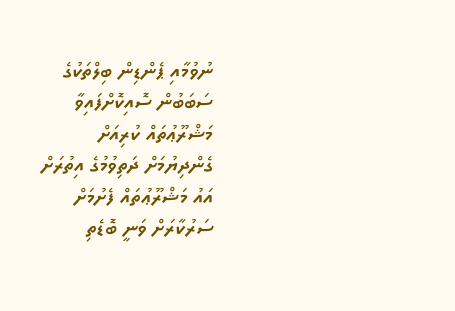ނުވުމާއި ޕެންޑިން ބިލްތަކުގެ ސަބަބުން ސޮއިކޮށްފައިވާ މަޝްރޫޢުތައް ކުރިއަށް ގެންދިޔުމަށް ދަތިވުމުގެ އިތުރަށް އައު މަޝްރޫޢުތައް ފެށުމަށް ސަރުކާރަށް ވަނީ ބޮޑެތި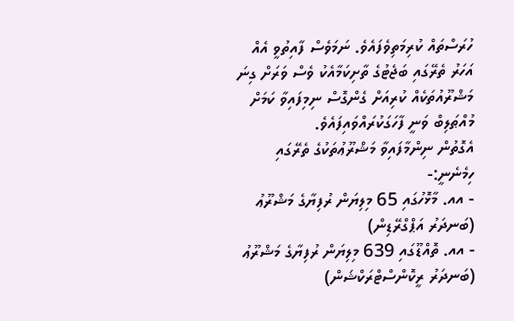ހުރަސްތައް ކުރިމަތިވެފައެވެ. ނަމަވެސް ފާއިތުވީ އެއް އަހަރު ތެރޭގައި ބަޖެޓުގެ ތާށިކަމާއެކު ވެސް ވަރަށް ގިނަ މަޝްރޫއުތަކެއް ކުރިއަށް ގެންގޮސް ނިމިފައިވާ ކަމަށް މުއްޠަލިބް ވަނީ ފާހަގަކުރައްވައިފައެވެ.
އެގޮތުން ނިންމާފައިވާ މަޝްރޫޢުތަކުގެ ތެރޭގައި ހިމެނެނީ:-
- އއ. މާޅޮހުގައި 65 މިލިޔަން ރުފިޔާގެ މަޝްރޫޢު (ބަނދަރު އަޕްގްރޭޑިން)
- އއ. ތޮއްޑޫގައި 639 މިލިޔަން ރުފިޔާގެ މަޝްރޫޢު (ބަނދަރު ރީކޮންސްޓްރަކްޝަން)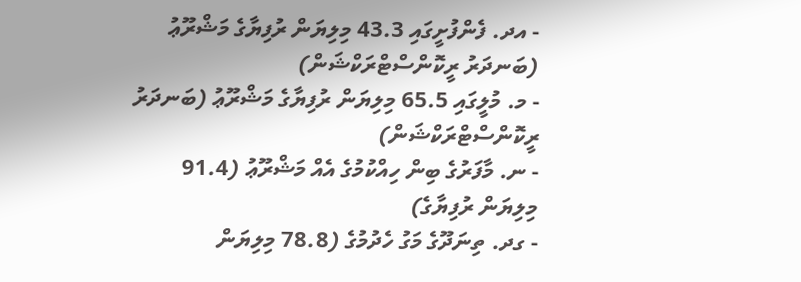- އދ. ފެންފުށީގައި 43.3 މިލިޔަން ރުފިޔާގެ މަޝްރޫޢު (ބަނދަރު ރީކޮންސްޓްރަކްޝަން)
- މ. މުލީގައި 65.5 މިލިޔަން ރުފިޔާގެ މަޝްރޫޢު (ބަނދަރު ރީކޮންސްޓްރަކްޝަން)
- ނ. މާފަރުގެ ބިން ހިއްކުމުގެ އެއް މަޝްރޫޢު (91.4 މިލިޔަން ރުފިޔާގެ)
- ގދ. ތިނަދޫގެ މަގު ހެދުމުގެ (78.8 މިލިޔަން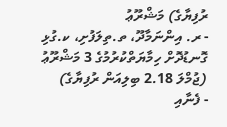ރުފިޔާގެ) މަޝްރޫޢު
- ރ. އިންނަމާދޫ، ތ.ތިލަފުށި، ކ.ގުޅި ގޮނޑުދޮށް ހިމާޔަތްކުރުމުގެ 3 މަޝްރޫޢު (ޖުމްލަ 2.18 ބިލިއަން ރުފިޔާގެ)
- ފެނާއި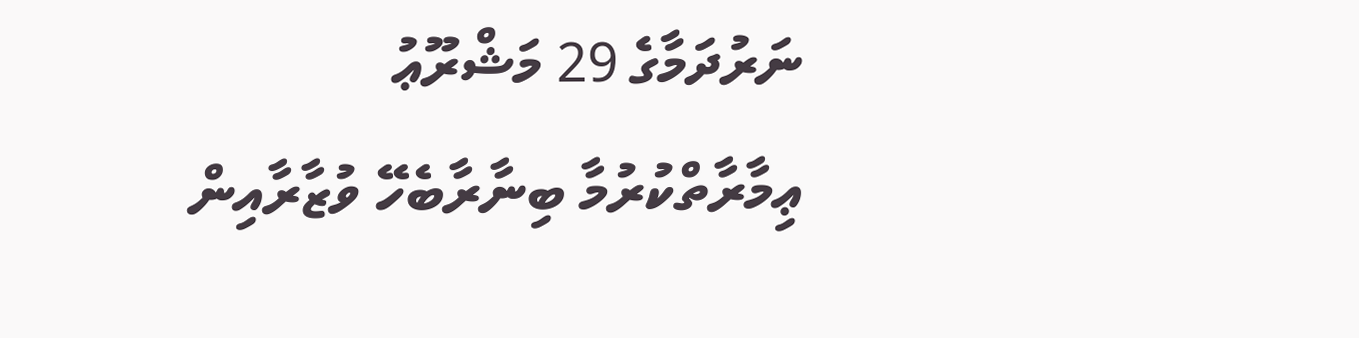ނަރުދަމާގެ 29 މަޝްރޫޢު
ޢިމާރާތްކުރުމާ ބިނާރާބެހޭ ވުޒާރާއިން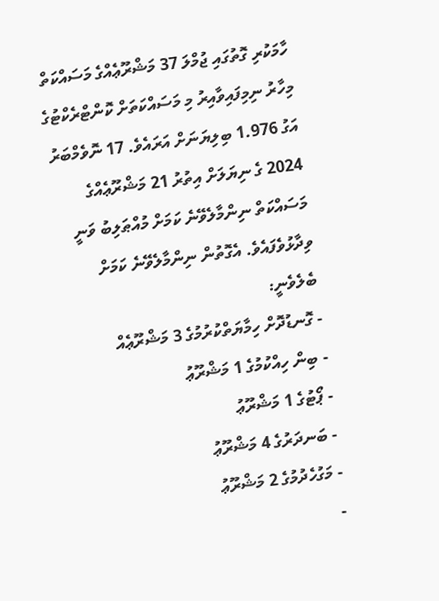ހާމަކުރި ގޮތުގައި ޖުމްލަ 37 މަޝްރޫޢެއްގެ މަސައްކަތް މިހާރު ނިމިފައިވާއިރު މި މަސައްކަތަށް ކޮންޓްރެކްޓުގެ އަގު 1.976 ބިލިޔަނަށް އަރައެވެ. 17 ނޮވެމްބަރު 2024 ގެ ނިޔަލަށް އިތުރު 21 މަޝްރޫޢެއްގެ މަސައްކަތް ނިންމާލެވޭނެ ކަމަށް މުއްޠަލިބު ވަނީ ވިދާޅުވެފައެވެ. އެގޮތުން ނިންމާލެވޭނެ ކަމަށް ބެލެވެނީ:
- ގޮނޑުދޮށް ހިމާޔަތްކުރުމުގެ 3 މަޝްރޫޢެއް
- ބިން ހިއްކުމުގެ 1 މަޝްރޫޢު
- ޕޯޓުގެ 1 މަޝްރޫޢު
- ބަނދަރުގެ 4 މަޝްރޫޢު
- މަގުހެދުމުގެ 2 މަޝްރޫޢު
-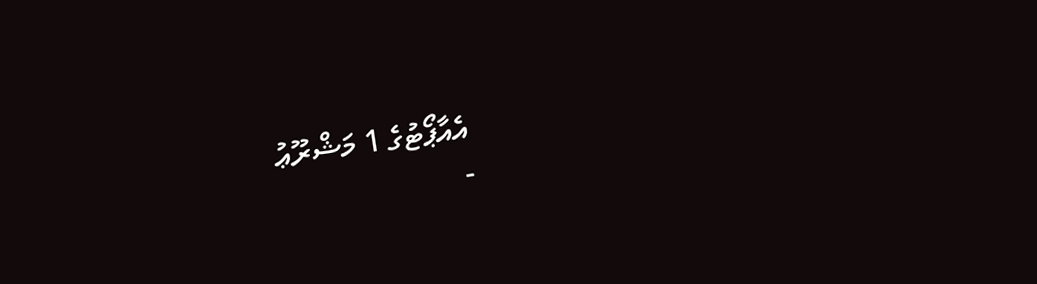އެއާޕޯޓުގެ 1 މަޝްރޫޢު
-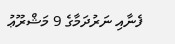ފެނާއި ނަރުދަމާގެ 9 މަޝްރޫޢު